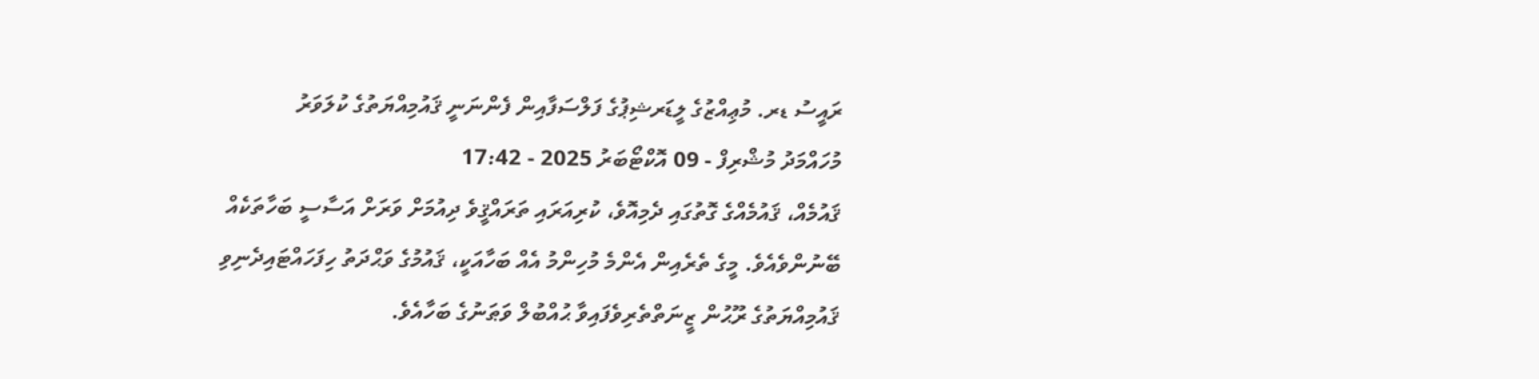ރައީސު ޑރ. މުޢިއްޒުގެ ލީޑަރޝިޕުގެ ފަލްސަފާއިން ފެންނަނީ ޤައުމިއްޔަތުގެ ކުލަވަރު
މުހައްމަދު މުޝްރިފް - 09 އޮކްޓޯބަރު 2025 - 17:42
ޤައުމެއް، ޤައުމެއްގެ ގޮތުގައި ދެމިއޮވެ، ކުރިއަރައި ތަރައްޤީވެ ދިއުމަށް ވަރަށް އަސާސީ ބަހާތަކެއް ބޭނުންވެއެވެ. މީގެ ތެރެއިން އެންމެ މުހިންމު އެއް ބަހާއަކީ، ޤައުމުގެ ވަޙްދަތު ހިފަހައްޓައިދެނިވި ޤައުމިއްޔަތުގެ ރޫޙުން ޒީނަތްތެރިވެފައިވާ ޙުއްބުލް ވަޠަނުގެ ބަހާއެވެ.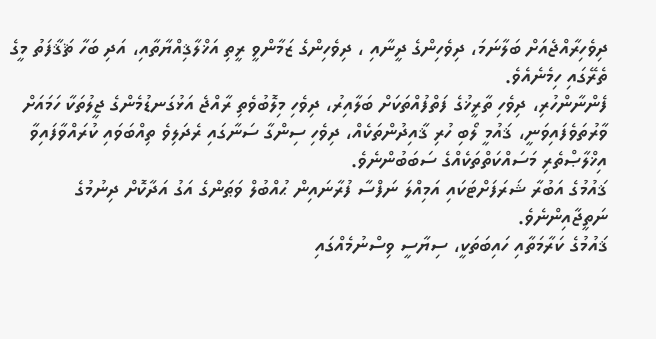ދިވެހިރާއްޖެއަށް ބަލާނަމަ، ދިވެހިންގެ ދީނާއި ، ދިވެހިންގެ ޒަމާންވީ ރީތި އަޚްލާޤިއްޔާތާއި، އަދި ބަހާ ޘަޤާފަތު މީގެ ތެރޭގައި ހިމެނެއެވެ.
ފެންނާންހުރި، ދިވެހި ތާރީޚުގެ ފަތްފުއްތަކަށް ބަލާއިރު، ދިވެހި މިލޮބުވެތި ރާއްޖެ އަޅުގަނޑުމެންގެ ޖީލުތަކާ ހަމައަށް ވާރުތަވެފައިވަނީ، ޤައުމީ ލޯބި ހުރި ޤާއިދުންތަކެއް، ދިވެހި ސިންގާ ސަނާގައި ރެދަލިވެ ތިއްބަވައި ކުރައްވާފައިވާ އިޚްލާޞްތެރި މަސައްކަތްތަކެއްގެ ސަބަބުންނެވެ.
ޤައުމުގެ އަބުރާ ޝަރަފަށްޓަކައި އަމިއްލަ ނަފްސާ ފުރާނައިން ޙުއްބުލް ވަޠަންގެ އަގު އަދާކޮށް ދިނުމުގެ ނަތީޖާއިންނެވެ.
ޤައުމުގެ ކަރާމަތާއި ހައިބަތަކީ، ސިޔާސީ ވިސްނުމެއްގައި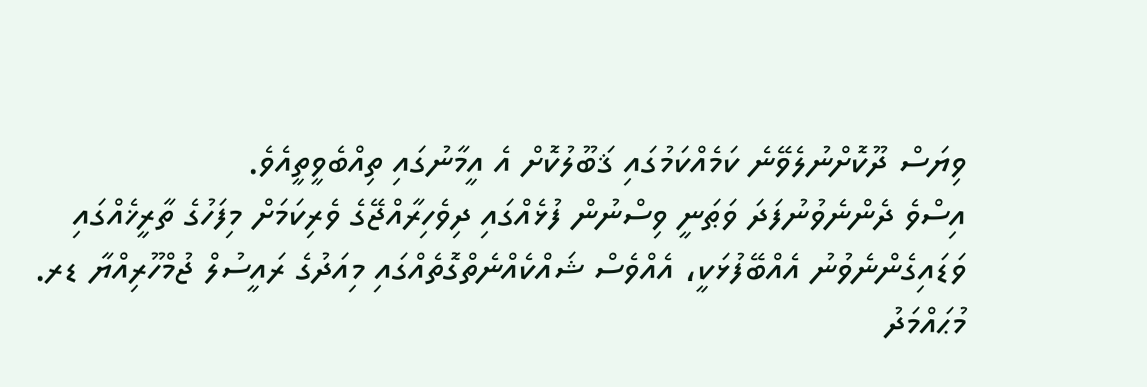ވިޔަސް ދޫކޮށްނުލެވޭނެ ކަމެއްކަމުގައި ޤަބޫލުކޮށް އެ އީމާނުގައި ތިއްބެވީތީއެވެ.
އިސްވެ ދެންނެވުނުފަދަ ވަޠަނީ ވިސްނުން ފުޅެއްގައި ދިވެހިރާއްޖޭގެ ވެރިކަމަށް މިފަހުގެ ތާރީޚެއްގައި ވަޑައިގެންނެވުނު އެއްބޭފުޅަކީ، އެއްވެސް ޝައްކެއްނެތްގޮތެއްގައި މިއަދުގެ ރައީސުލް ޖުމްހޫރިއްޔާ ޑރ. މުޙައްމަދު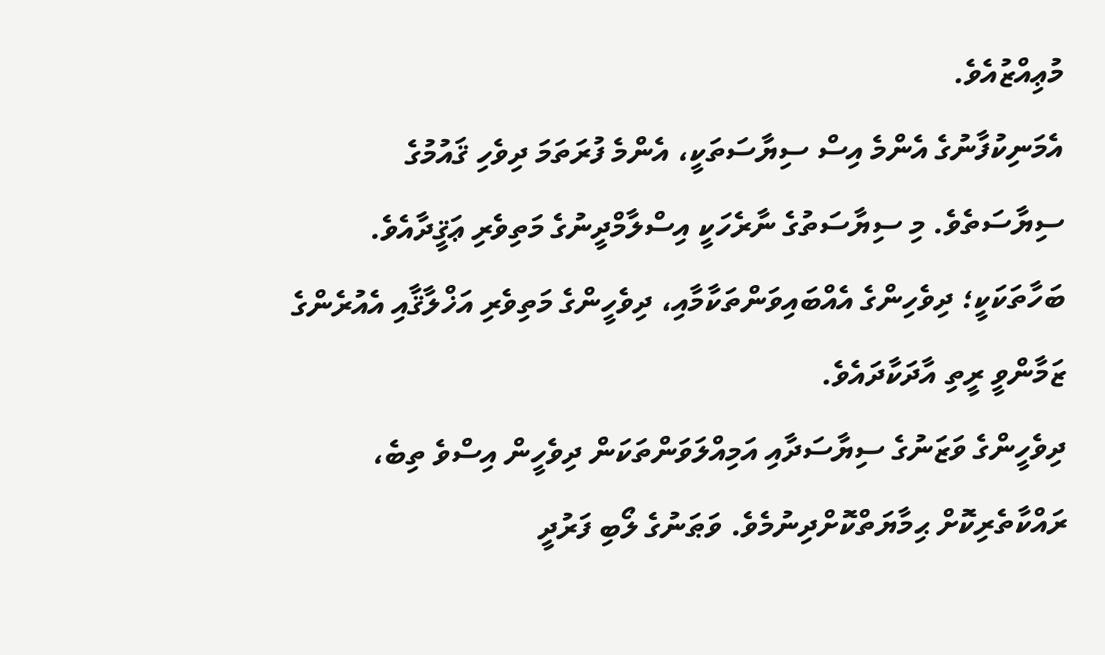މުޢިއްޒުއެވެ.
އެމަނިކުފާނުގެ އެންމެ އިސް ސިޔާސަތަކީ، އެންމެ ފުރަތަމަ ދިވެހި ޤައުމުގެ ސިޔާސަތެވެ. މި ސިޔާސަތުގެ ނާރެހަކީ އިސްލާމްދީނުގެ މަތިވެރި ޢަޤީދާއެވެ. ބަހާތަކަކީ؛ ދިވެހިންގެ އެއްބައިވަންތަކާމާއި، ދިވެހީންގެ މަތިވެރި އަޚްލާޤާއި އެއުރެންގެ ޒަމާންވީ ރީތި އާދަކާދައެވެ.
ދިވެހީންގެ ވަޒަނުގެ ސިޔާސަދާއި އަމިއްލަވަންތަކަން ދިވެހީން އިސްވެ ތިބެ، ރައްކާތެރިކޮށް ޙިމާޔަތްކޮށްދިނުމެވެ. ވަޠަނުގެ ލޯބި ފަރުދީ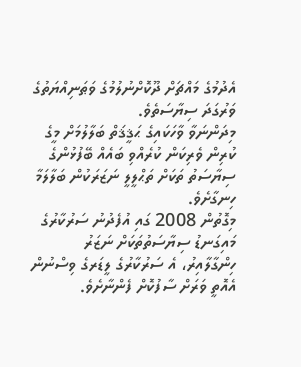އެދުމުގެ މައްޗަށް ދޫކޮށްނުލުމުގެ ވަޠަނިއްޔަތުގެ ވަރުގަދަ ސިޔާސަތެވެ.
މިދަންނަވާ ވާހަކައިގެ ޙަޤީޤަތް ބަލާލުމަށް މީގެ ކުރިން ވެރިކަން ކުރެއްވި ބައެއް ބޭފުޅުންގެ ސިޔާސަތު ތަކަށް ތަޙްލީލީ ނަޒަރަކުން ބަލާލަމާ ހިނގާށެވެ.
މިގޮތުން 2008 ގައި އުފެދުނު ސަރުކާރުގެ މައިގަނޑު ސިޔާސަތުތަކަށް ނަޒަރު ހިންގާލާއިރު، އެ ސަރުކާރުގެ ލީޑަރގެ ވިސްނުން އެއޮތީ ވަރަށް ސާފުކޮށް ފެންނާށެވެ.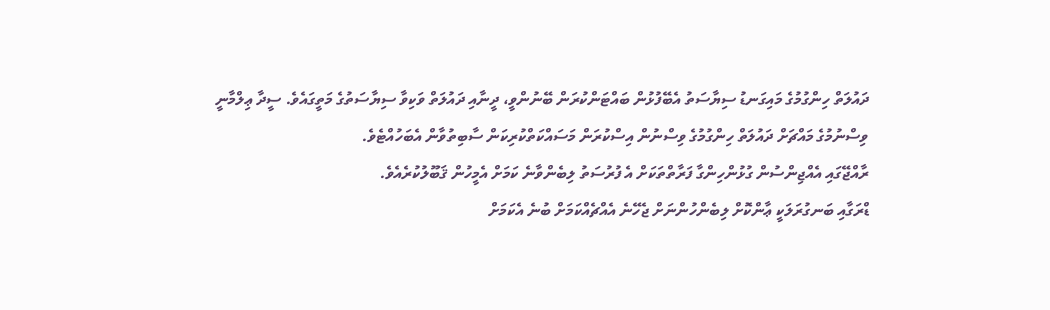ދައުލަތް ހިންގުމުގެ މައިގަނޑު ސިޔާސަތު އެބޭފުޅުން ބައްޓަންކުރަން ބޭނުންވީ، ދީނާއި ދައުލަތް ވަކިވާ ސިޔާސަތުގެ މަތީގައެވެ. ސީދާ ޢިލްމާނީ ވިސްނުމުގެ މައްޗަށް ދައުލަތް ހިންގުމުގެ ވިސްނުން އިސްކުރަން މަސައްކަތްކުރިކަން ސާބިތުވާން އެބަހުއްޓެވެ.
ރާއްޖޭގައި އެއްޖިންސުން ގުޅުންހިންގާ ފަރާތްތަކަށް އެ ފުރުސަތު ލިބެންވާނެ ކަމަށް އެމީހުން ޤަބޫލުކުރެއެވެ.
ޑްރަގާއި ބަނގުރަލަކީ ޢާންކޮށް ލިބެންހުންނަށް ޖެހޭނެ އެއްޗެއްކަމަށް ބުނެ އެކަމަށް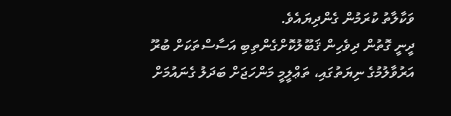ވަކާލާތު ކުރަމުން ގެންދިޔައެވެ.
ދީނީ ގޮތުން ދިވެހިން ޤަބޫލުކޮށްގެންތިބި އަސާސްތަކަށް ބުރޫ އަރުވާލުމުގެ ނިޔަތުގައި، ތަޢްލީމީ މަންހަޖަށް ބަދަލު ގެނައުމަށް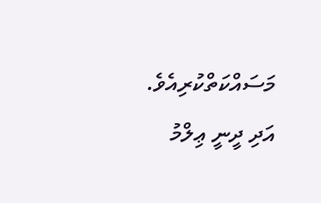މަސައްކަތްކުރިއެވެ. އަދި ދީނީ ޢިލްމު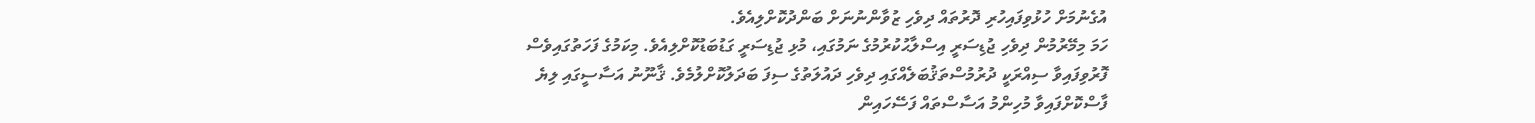އުގެނުމަށް ހުޅުވިފައިހުރި ދޮރުތައް ދިވެހި ޒުވާންނުނަށް ބަންދުކޮށްލިއެވެ.
ހަމަ މިމޭރުމުން ދިވެހި ޖުޑިސަރީ އިސްލާޙުކުރުމުގެ ނަމުގައި، މުޅި ޖުޑިސަރީ ގަޑުބަޑުކޮށްލިއެވެ. މިކަމުގެ ފަހަތުގައިވެސް ފޮރުވިފައިވާ ސިއްރަކީ ދުރުމުސްތަޤުބަލެއްގައި ދިވެހި ދައުލަތުގެ ސިފަ ބަދަލުކޮށްލުމެވެ. ޤާނޫނު އަސާސީގައި ލިޔެ ފާސްކޮށްފައިވާ މުހިންމު އަސާސްތައް ފަސޭހައިން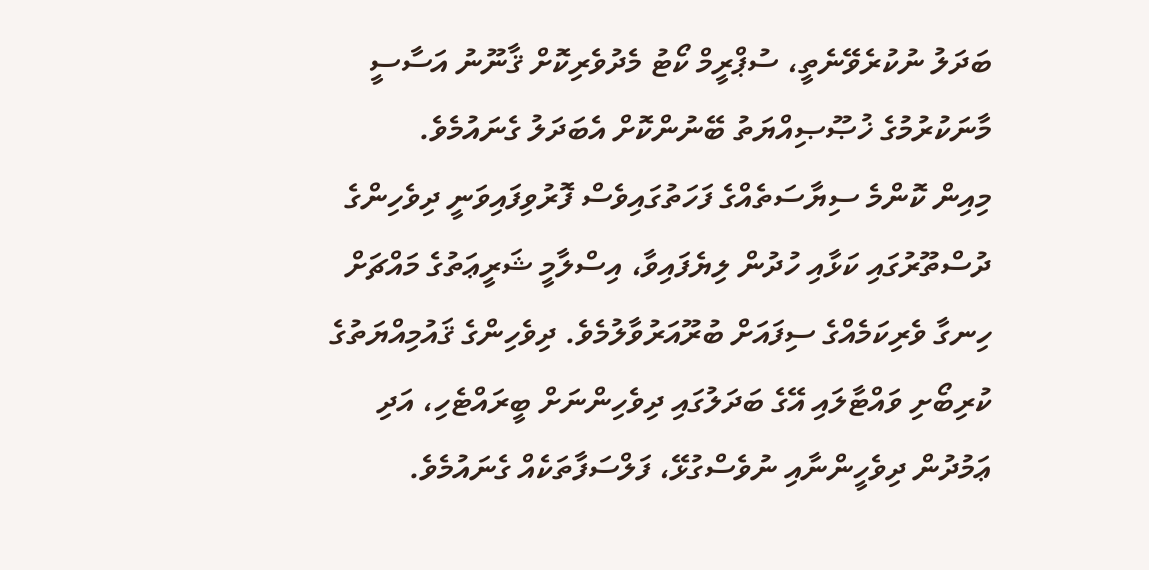ބަދަލު ނުކުރެވޭނެތީ، ސުޕްރީމް ކޯޓު މެދުވެރިކޮށް ޤާނޫނު އަސާސީ މާނަކުރުމުގެ ޚުޞޫޞިއްޔަތު ބޭނުންކޮށް އެބަދަލު ގެނައުމެވެ.
މިއިން ކޮންމެ ސިޔާސަތެއްގެ ފަހަތުގައިވެސް ފޮރުވިފައިވަނީ ދިވެހިންގެ ދުސްތޫރުގައި ކަޅާއި ހުދުން ލިޔެފައިވާ، އިސްލާމީ ޝަރީޢަތުގެ މައްޗަށް ހިނގާ ވެރިކަމެއްގެ ސިފައަށް ބުރޫއަރުވާލުމެވެ. ދިވެހިންގެ ޤައުމިއްޔަތުގެ ކުރިބޯށި ވައްޓާލައި އޭގެ ބަދަލުގައި ދިވެހިންނަށް ބީރައްޓެހި، އަދި ޢަމުދުން ދިވެހީންނާއި ނުވެސްގުޅޭ، ފަލްސަފާތަކެއް ގެނައުމެވެ.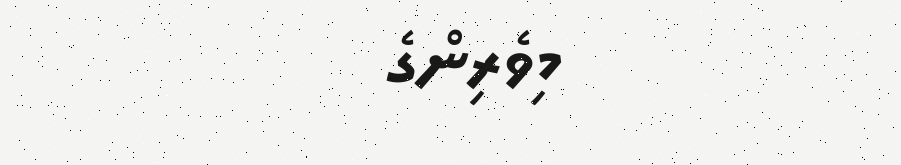މިވެރިންގެ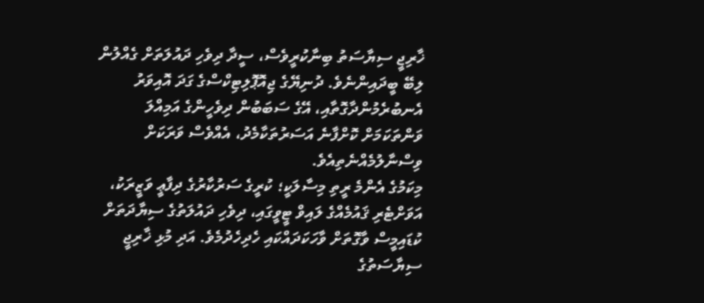ޚާރިޖީ ސިޔާސަތު ބިނާކުރީވެސް، ސީދާ ދިވެހި ދައުލަތަށް ގެއްލުން ލިބޭ ބީދައިންނެވެ. ދުނިޔޭގެ ޖިއޮޕޮލިޓިކްސްގެ ގަދަ އޮއިވަރު އެނބުރެމުންދާގޮތާއި، އޭގެ ސަބަބުން ދިވެހީންގެ އަމިއްލަ ވަންތަކަމަށް ކޮށްފާނެ އަސަރުތަކާމެދު، އެއްވެސް ވަރަކަށް ވިސްނާލުމެއްނެތިއެވެ.
މިކަމުގެ އެންމެ ރީތި މިސާލަކީ؛ ކުރީގެ ސަރުކާރުގެ ދިފާޢީ ވަޒީރަކު، އަވަށްޓެރި ޤައުމެއްގެ ލައިވް ޓީވީގައި، ދިވެހި ދައުލަތުގެ ސިޔާދަތަށް ކުޑައިމީސް ވާގޮތަށް ވާހަކަދައްކައި ހެދިހެދުމެވެ. އަދި މުޅި ޚާރިޖީ ސިޔާސަތުގެ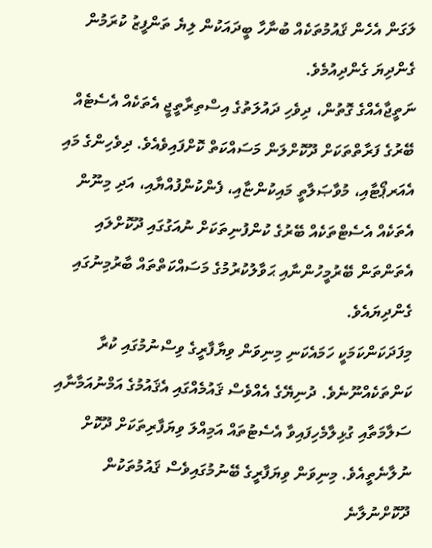ލަގަން އެހެން ޤައުމުތަކެއް ބުނާހާ ބީދައަކުން ލިޔެ ތަންފީޒު ކުރަމުން ގެންދިޔަ ގެންދިއުމެވެ.
ނަތީޖާއެއްގެ ގޮތުން، ދިވެހި ދައުލަތުގެ އިސްތިރާތީޖީ އެތަކެއް އެސެޓެއް ބޭރުގެ ފަރާތްތަކަށް ދޫކޮށްލަން މަސައްކަތް ކޮށްފައިވެއެވެ. ދިވެހިންގެ މައި އެއަރޕޯޓާއި، މުވާޞަލާތީ މައިކުންޏާއި، ފެންކުންފުއްޔާއި، އަދި މިނޫން އެތަކެއް އެސެޓްތަކެއް ބޭރުގެ ކުންފުނިތަކަށް ނުއަގުގައި ދޫކޮށްލައި އެތަންތަން ބޭރުމީހުންނާއި ޙަވާލުކުރުމުގެ މަސައްކަތްތައް ބާރުމިނުގައި ގެންދިޔައެވެ.
މިފަދަކަންކަމަކީ ހަމައެކަނި މިނިވަން ވިޔާފާރީގެ ވިސްނުމުގައި ކުރާ ކަންތަކެއްނޫނެވެ. ދުނިޔޭގެ އެއްވެސް ޤައުމެއްގައި އެޤައުމުގެ އަމްނުއަމާނާއި ސަލާމަތާއި ގުޅިލާމެހިފައިވާ އެސެޓުތައް އަމިއްލަ ވިޔަފާރިތަކަށް ދޫކޮށް ނުލާނެތީއެވެ. މިނިވަން ވިޔަފާރީގެ ބޭނުމުގައިވެސް ޤައުމުތަކުން ދޫކޮށްނުލާނެ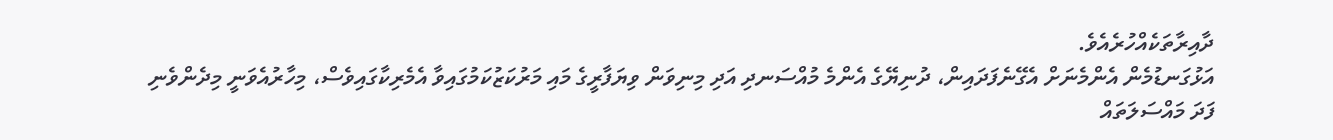ދާއިރާތަކެއްހުރެއެވެ.
އަޅުގަނޑުމެން އެންމެނަށް އެގޭނެފަދައިން، ދުނިޔޭގެ އެންމެ މުއްސަނދި އަދި މިނިވަން ވިޔަފާރީގެ މައި މަރުކަޒުކަމުގައިވާ އެމެރިކާގައިވެސް، މިހާރުއެވަނީ މިދެންވެނި ފަދަ މައްސަލަތައް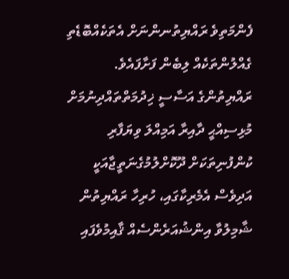ފެންމަތިވެ ރައްޔިތުނންނަށް އެތަކެއްބޮޑެތި ގެއްލުންތަކެއް ލިބެން ފަށާފައެވެ.
ރައްޔިތުންގެ އަސާސީ ޚިދުމަތްތައްދިނުމަށް މުޅިސިއްޙީ ދާއިރާ އަމިއްލަ ވިޔަފާރި ކުންފުނިތަކަށް ދޫކޮށްލުމުގެނަތީޖާއަކީ އަދިވެސް އެމެރިކާގައި، ހުރިހާ ރައްޔިތުން ޝާމިލުވާ އިންޝުއަރެންސެއް ޤާއިމުވެފައި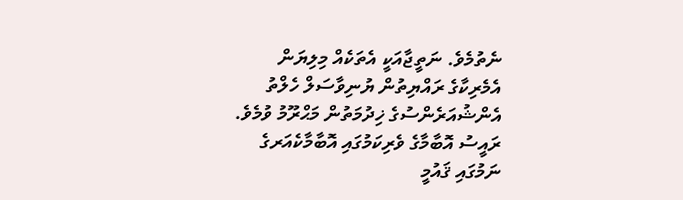ނެތުމެވެ. ނަތީޖާއަކީ އެތަކެއް މިލިޔަން އެމެރިކާގެ ރައްޔިތުން ޔުނިވާސަލް ހެލްތު އެންޝުއަރެންސުގެ ޚިދުމަތުން މަޙްރޫމު ވުމެވެ. ރައީސު އޮބާމާގެ ވެރިކަމުގައި އޮބާމާކެއަރގެ ނަމުގައި ޤައުމީ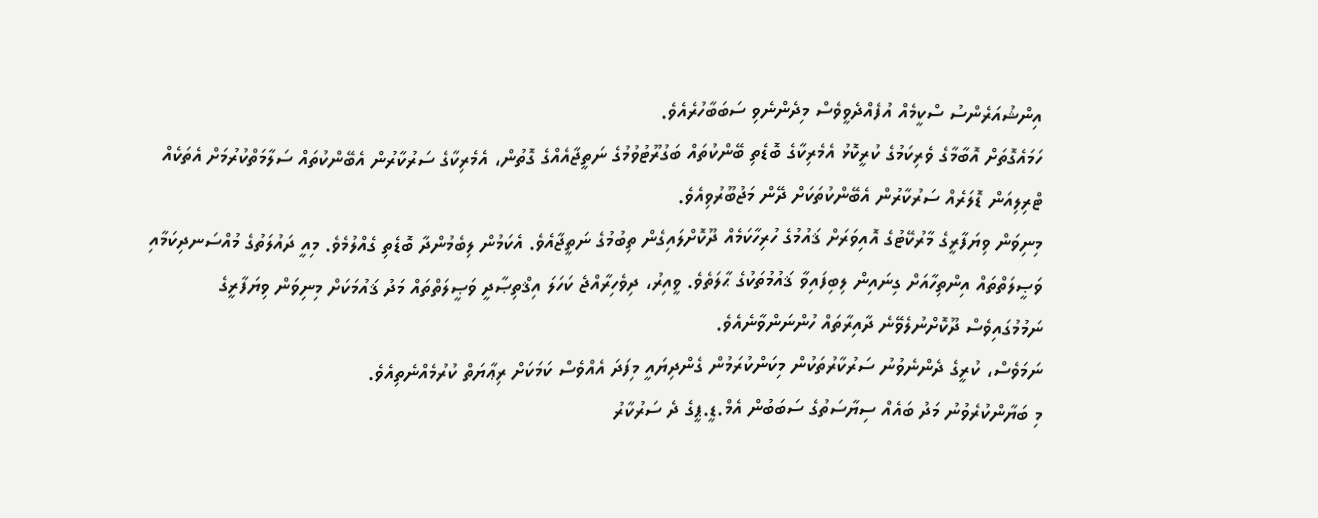އިންޝުއަރެންސު ސްކީމެއް އުފެއްދެވީވެސް މިދެންނެވި ސަބަބާހުރެއެވެ.
ހަމައެގޮތަށް އޮބާމާގެ ވެރިކަމުގެ ކުރީކޮޅު އެމެރިކާގެ ބޮޑެތި ބޭންކުތައް ބަގުރޫޓުވުމުގެ ނަތީޖާއެއްގެ ގޮތުން، އެމެރިކާގެ ސަރުކާރުން އެބޭންކުތައް ސަލާމަތްކުރުމަށް އެތަކެއް ޓްރިލިއަން ޑޮލަރެއް ސަރުކާރުން އެބޭންކުތަކަށް ދޭން މަޖުބޫރުވިއެވެ.
މިނިވަން ވިޔަފާރީގެ މާރުކޭޓުގެ އޮއިވަރަށް ޤައުމުގެ ހުރިހާކަމެއް ދޫކޮށްލައިގެން ތިބުމުގެ ނަތީޖާއެވެ. އެކަމުން ލިބެމުންދާ ބޮޑެތި ގެއްލުމެވެ. މިއީ ދައުލަތުގެ މުއްސަނދިކަމާއި ވަޞީލަތްތައް އިންތިހާއަށް ގިނައިން ލިބިފައިވާ ޤައުމުތަކުގެ ޙާލަތެވެ. ވީއިރު، ދިވެހިރާއްޖެ ކަހަލަ އިޤްތިޞާދީ ވަޞީލަތްތައް މަދު ޤައުމަކަށް މިނިވަން ވިޔަފާރީގެ ނަމުމުގައިވެސް ދޫކޮށްނުލެވޭނެ ދާއިރާތައް ހުންނަންވާނެއެވެ.
ނަމަވެސް، ކުރީގެ ދެންނެވުނު ސަރުކާރުތަކުން މިކަންކުރަމުން ގެންދިޔައީ މިފަދަ އެއްވެސް ކަމަކަށް ރިޢާޔަތް ކުރުމެއްނެތިއެވެ.
މި ބަޔާންކުރެވުނު މަދު ބައެއް ސިޔާސަތުގެ ސަބަބުން އެމް.ޑީ.ޕީގެ ދެ ސަރުކާރު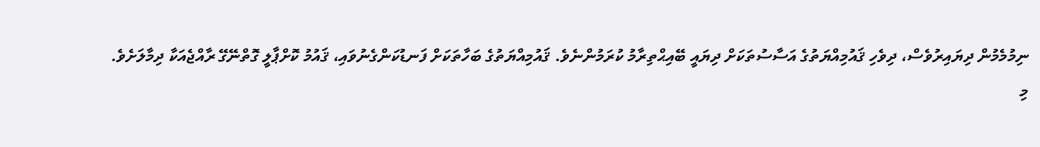ނިމުމެމުން ދިޔައިރުވެސް، ދިވެހި ޤައުމިއްޔަތުގެ އަސާސުތަކަށް ދިޔައީ ބޭއިޙްތިރާމު ކުރަމުންނެވެ. ޤައުމިއްޔަތުގެ ބަހާތަކަށް ފަނޑުކަންގެނުވައި، ޤައުމު ކޮށްޕާލީ ގޮތްނޭގޭ ރާއްޖެއަކާ ދިމާލަށެވެ.
މި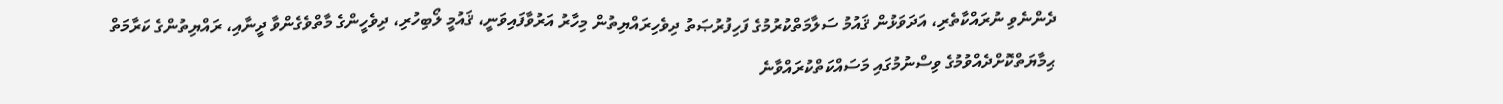ދެންނެވި ނުރައްކާތެރި، އަދަވަޅުން ޤައުމު ސަލާމަތްކުރުމުގެ ފަހިފުރުޞަތު ދިވެހިރައްޔިތުން މިހާރު އަރުވާފައިވަނީ، ޤައުމީ ލޯބިހުރި، ދިވެހީންގެ މާތްވެގެންވާ ދީނާއި، ރައްޔިތުންގެ ކަރާމަތް ޙިމާޔަތްކޮށްދެއްވުމުގެ ވިސްނުމުގައި މަސައްކަތްކުރައްވާނެ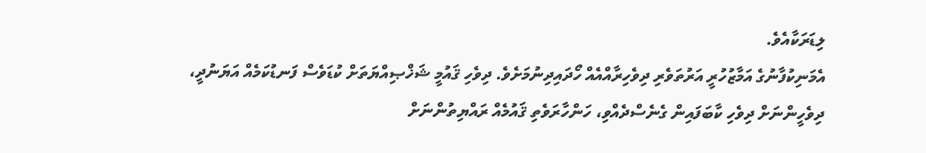ލިޑަރަކާއެވެ.
އެމަނިކުފާނުގެ އަމާޒުހުރީ އަރުތަވެރި ދިވެހިރާއްއެއް ހޯދައިދިނުމަށެވެ. ދިވެހި ޤައުމީ ޝަޚްޞިއްޔަތަށް ކުޑަވެސް ފަނޑުކަމެއް އަޔަނުދީ، ދިވެހީންނަށް ދިވެހި ކާބަފައިން ގެނެސްދެއްވި، ހަންހާރަވެތި ޤައުމެއް ރައްޔިތުންނަށް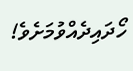ހޯދައިދެއްވުމަށެވެ!